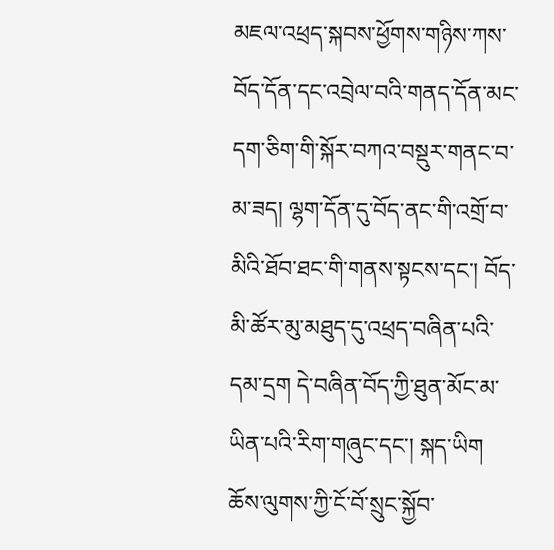མཇལ་འཕྲད་སྐབས་ཕྱོགས་གཉིས་ཀས་བོད་དོན་དང་འབྲེལ་བའི་གནད་དོན་མང་དག་ཅིག་གི་སྐོར་བཀའ་བསྡུར་གནང་བ་མ་ཟད། ལྷག་དོན་དུ་བོད་ནང་གི་འགྲོ་བ་མིའི་ཐོབ་ཐང་གི་གནས་སྟངས་དང་། བོད་མི་ཚོར་མུ་མཐུད་དུ་འཕྲད་བཞིན་པའི་དམ་དྲག དེ་བཞིན་བོད་ཀྱི་ཐུན་མོང་མ་ཡིན་པའི་རིག་གཞུང་དང་། སྐད་ཡིག ཆོས་ལུགས་ཀྱི་ངོ་བོ་སྲུང་སྐྱོབ་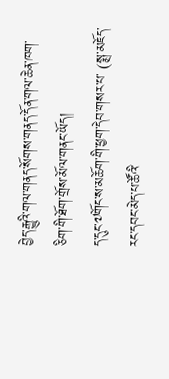བྱེད་རྒྱུའི་གལ་གནད་སོགས་གནད་དོན་གལ་ཆེན་ཁག་ཅིག་གི་ཐོག་གྲོས་མོལ་གནང་ཡོད།
ད་དུང་༧གོང་ས་མཆོག་གི་ཕྱག་དེབ་གསར་པ་ (སྨྲ་མཇོད་རང་དབང་མེད་པ་ཚོའི་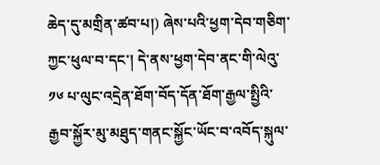ཆེད་དུ་མགྲིན་ཚབ་པ།) ཞེས་པའི་ཕྱག་དེབ་གཅིག་ཀྱང་ཕུལ་བ་དང་། དེ་ནས་ཕྱག་དེབ་ནང་གི་ལེའུ་ ༡༦ པ་ལུང་འདྲེན་ཐོག་བོད་དོན་ཐོག་རྒྱལ་སྤྱིའི་རྒྱབ་སྐྱོར་མུ་མཐུད་གནང་སྐྱོང་ཡོང་བ་འབོད་སྐུལ་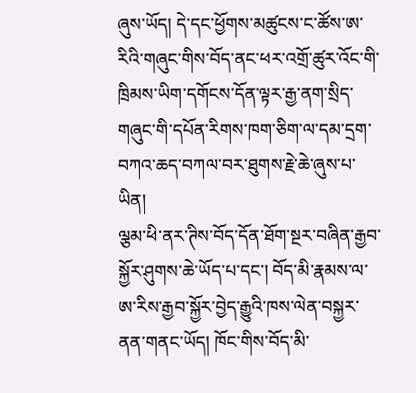ཞུས་ཡོད། དེ་དང་ཕྱོགས་མཚུངས་ང་ཚོས་ཨ་རིའི་གཞུང་གིས་བོད་ནང་ཕར་འགྲོ་ཚུར་འོང་གི་ཁྲིམས་ཡིག་དགོངས་དོན་ལྟར་རྒྱ་ནག་སྲིད་གཞུང་གི་དཔོན་རིགས་ཁག་ཅིག་ལ་དམ་དྲག་བཀའ་ཆད་བཀལ་བར་ཐུགས་རྗེ་ཆེ་ཞུས་པ་ཡིན།
ལྕམ་ཕི་ནར་ཊིས་བོད་དོན་ཐོག་སྔར་བཞིན་རྒྱབ་སྐྱོར་ཤུགས་ཆེ་ཡོད་པ་དང་། བོད་མི་རྣམས་ལ་ཨ་རིས་རྒྱབ་སྐྱོར་བྱེད་རྒྱུའི་ཁས་ལེན་བསྐྱར་ནན་གནང་ཡོད། ཁོང་གིས་བོད་མི་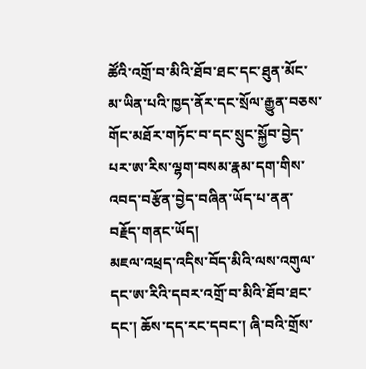ཚོའི་འགྲོ་བ་མིའི་ཐོབ་ཐང་དང་ཐུན་མོང་མ་ཡིན་པའི་ཁྱད་ནོར་དང་སྲོལ་རྒྱུན་བཅས་གོང་མཐོར་གཏོང་བ་དང་སྲུང་སྐྱོབ་བྱེད་པར་ཨ་རིས་ལྷག་བསམ་རྣམ་དག་གིས་འབད་བརྩོན་བྱེད་བཞིན་ཡོད་པ་ནན་བརྗོད་གནང་ཡོད།
མཇལ་འཕྲད་འདིས་བོད་མིའི་ལས་འགུལ་དང་ཨ་རིའི་དབར་འགྲོ་བ་མིའི་ཐོབ་ཐང་དང་། ཆོས་དད་རང་དབང་། ཞི་བའི་གྲོས་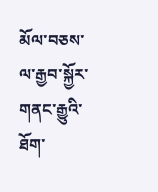མོལ་བཅས་ལ་རྒྱབ་སྐྱོར་གནང་རྒྱུའི་ཐོག་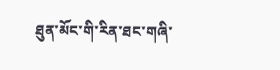ཐུན་མོང་གི་རིན་ཐང་གཞི་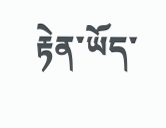རྟེན་ཡོད་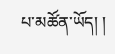པ་མཚོན་ཡོད། །